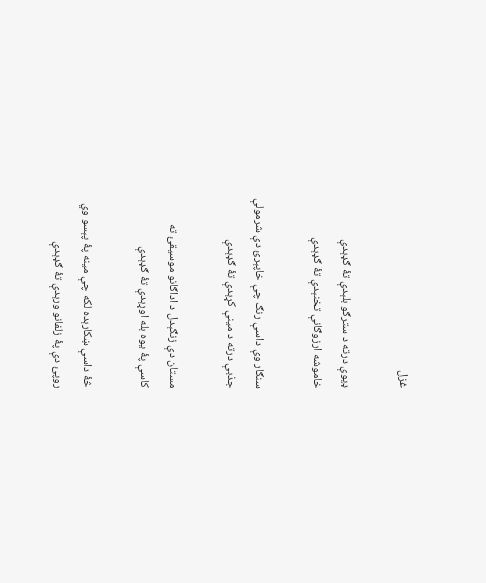غزل

ډیوې درته د سترګو بلېدې تۀ ګډېدې
خاموشه ارزوګانې تخنېدې تۀ ګډېدې

سنګار وې داسې رنګ چې خاپېرئ دې شرمولې
جذبې درته د مینې کړېدې تۀ ګډېدې

مستان دې زنګېدل د اداګانو موسیقئ ته
کاسې پۀ یوه بله اوړېدې تۀ ګډېدې

څۀ داسې ښکارېده لکه چې مینه پۀ پېسو وي
روپئ دې پۀ زلفانو ورېدې تۀ ګډېدې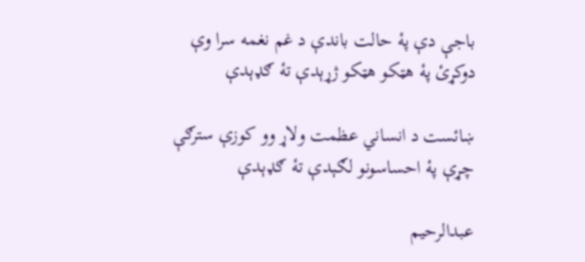باجې دې پۀ حالت باندې د غم نغمه سرا وې
دوکړئ پۀ هټکو هټکو ژړېدې تۀ ګډېدې

ښائست د انساني عظمت ولاړ وو کوزې سترګې
چړې پۀ احساسونو لګېدې تۀ ګډېدې

عبدالرحیم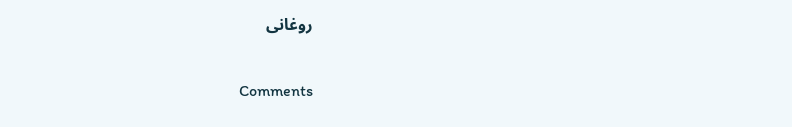روغانی

Comments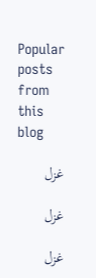Popular posts from this blog

غزل

غزل

غزل